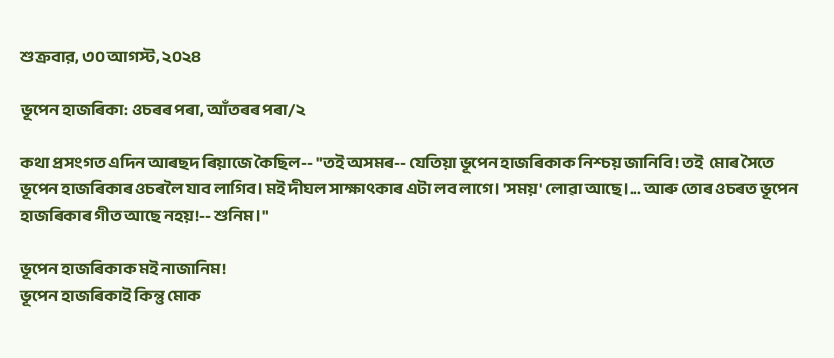শুক্রবার, ৩০ আগস্ট, ২০২৪

ভূপেন হাজৰিকা: ওচৰৰ পৰা, আঁতৰৰ পৰা/২

কথা প্রসংগত এদিন আৰছদ ৰিয়াজে কৈছিল-- "তই অসমৰ-- যেতিয়া ভূপেন হাজৰিকাক নিশ্চয় জানিবি! তই  মোৰ সৈতে ভূপেন হাজৰিকাৰ ওচৰলৈ যাব লাগিব। মই দীঘল সাক্ষাৎকাৰ এটা লব লাগে। 'সময়' লোৱা আছে।... আৰু তোৰ ওচৰত ভূপেন হাজৰিকাৰ গীত আছে নহয়!-- শুনিম।"

ভূপেন হাজৰিকাক মই নাজানিম!
ভূপেন হাজৰিকাই কিন্তু মোক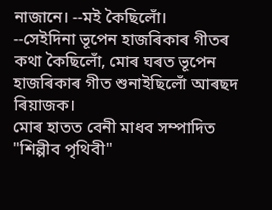নাজানে। --মই কৈছিলোঁ।
--সেইদিনা ভূপেন হাজৰিকাৰ গীতৰ কথা কৈছিলোঁ, মোৰ ঘৰত ভূপেন হাজৰিকাৰ গীত শুনাইছিলোঁ আৰছদ ৰিয়াজক।
মোৰ হাতত বেনী মাধব সম্পাদিত "শিল্পীব পৃথিবী"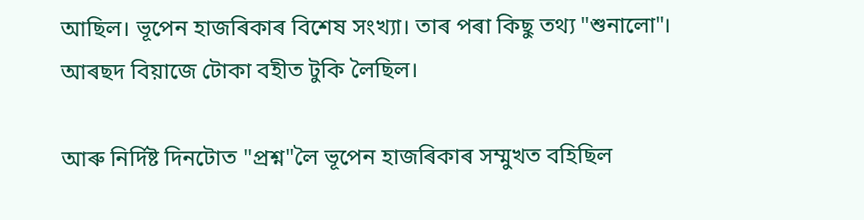আছিল। ভূপেন হাজৰিকাৰ বিশেষ সংখ্যা। তাৰ পৰা কিছু তথ্য "শুনালো"। আৰছদ বিয়াজে টোকা বহীত টুকি লৈছিল।

আৰু নির্দিষ্ট দিনটোত "প্রশ্ন"লৈ ভূপেন হাজৰিকাৰ সম্মুখত বহিছিল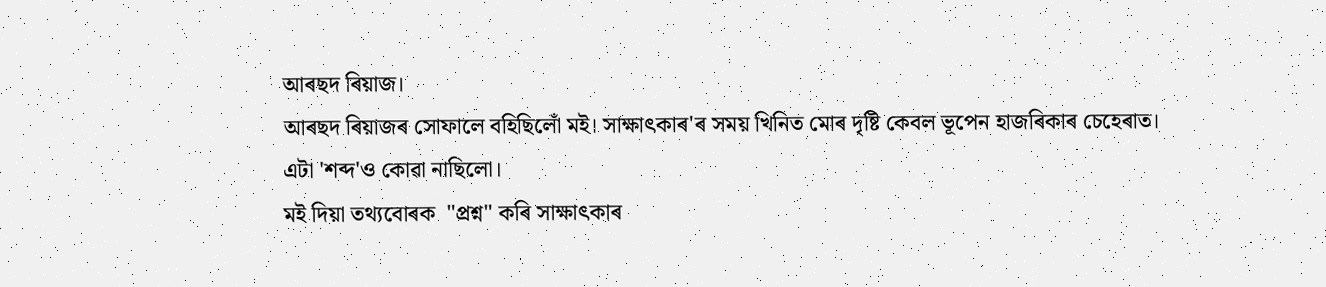আৰছদ ৰিয়াজ।
আৰছদ ৰিয়াজৰ সোফালে বহিছিলোঁ মই। সাক্ষাৎকাৰ'ৰ সময় খিনিত মোৰ দৃষ্টি কেবল ভূপেন হাজৰিকাৰ চেহেৰাত।
এটা 'শব্দ'ও কোৱা নাছিলো।
মই দিয়া তথ্যবোৰক  "প্রশ্ন" কৰি সাক্ষাৎকাৰ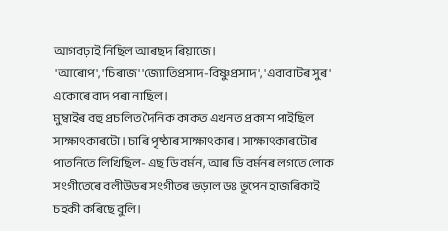আগবঢ়াই নিছিল আৰছদ ৰিয়াজে।
 'আৰোপ', 'চিৰাজ' 'জ্যোতিপ্রসাদ-বিষ্ণুপ্রসাদ', 'এবাবাটৰ সুৰ' একোৰে বাদ পৰা নাছিল।
মুম্বাইৰ বহু প্রচলিত দৈনিক কাকত এখনত প্রকাশ পাইছিল সাক্ষাৎকাৰটো। চাৰি পৃষ্ঠাৰ সাক্ষাৎকাৰ। সাক্ষাৎকাৰটোৰ পাতনিতে লিখিছিল- এছ ডি বর্মন, আৰ ডি বর্মনৰ লগতে লোক সংগীতেৰে বলীউডৰ সংগীতৰ ভড়াল ডঃ ভূপেন হাজৰিকাই চহকী কৰিছে বুলি।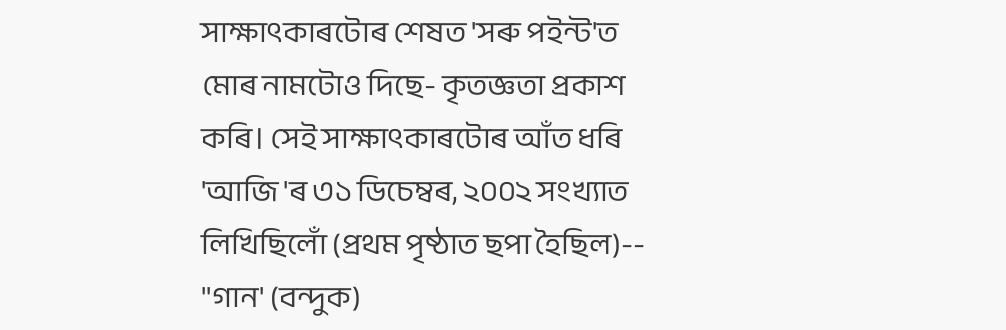সাক্ষাৎকাৰটোৰ শেষত 'সৰু পইন্ট'ত মোৰ নামটোও দিছে- কৃতজ্ঞতা প্রকাশ কৰি। সেই সাক্ষাৎকাৰটোৰ আঁত ধৰি 'আজি 'ৰ ৩১ ডিচেম্বৰ, ২০০২ সংখ্যাত লিখিছিলোঁ (প্রথম পৃষ্ঠাত ছপা হৈছিল)--
"গান' (বন্দুক)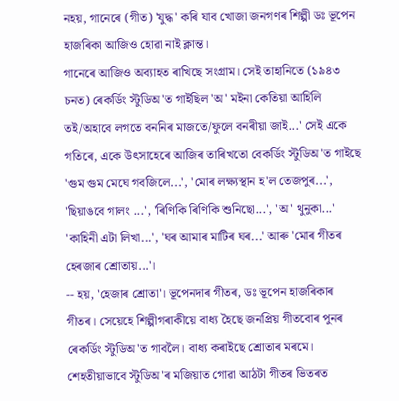নহয়, গানেৰে (গীত) 'যুদ্ধ' কৰি যাব খোজা জনগণৰ শিল্পী ডঃ ভূপেন হাজৰিকা আজিও হোৱা নাই ক্লান্ত।
গানেৰে আজিও অব্যাহত ৰাখিছে সংগ্রাম। সেই তাহানিতে (১৯৪৩ চনত) ৰেকর্ডিং স্টুডিঅ'ত গাইছিল 'অ' মইনা কেতিয়া আহিলি তই/অহাবে লগতে বননিৰ মাজতে/ফুলে বনৰীয়া জাই...' সেই একে গতিৰে, একে উৎসাহেৰে আজিৰ তাৰিখতো বেকর্ডিং স্টুডিঅ'ত গাইছে 'গুম গুম মেঘে গবজিলে...', 'মোৰ লক্ষ্যস্থান হ'ল তেজপুৰ...', 'ছিয়াঙবে গালং ...', 'ৰিণিকি ৰিণিকি শুনিছো...', 'অ' থুনুকা...' 'কাহিনী এটা লিখা...', 'ঘৰ আমাৰ মাটিৰ ঘৰ...' আৰু 'মোৰ গীতৰ হেৰজাৰ শ্রোতায়...'।
-- হয়, 'হেজাৰ শ্রোতা'। ভূপেনদাৰ গীতৰ, ডঃ ভূপেন হাজৰিকাৰ গীতৰ। সেয়েহে শিল্পীগৰাকীয়ে বাধ্য হৈছে জনপ্রিয় গীতবোৰ পুনৰ ৰেকর্ডিং স্টুডিঅ'ত গাবলৈ। বাধ্য কৰাইছে শ্রোতাৰ মৰমে। শেহতীয়াভাবে স্টুডিঅ'ৰ মজিয়াত গোৱা আঠটা গীতৰ ভিতৰত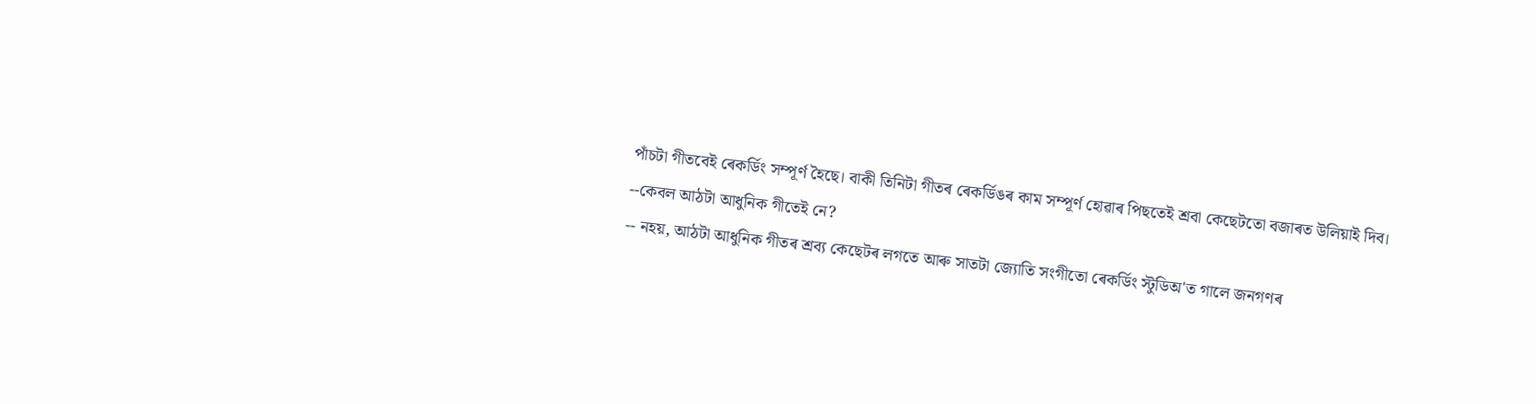পাঁচটা গীতবেই ৰেকর্ডিং সম্পূর্ণ হৈছে। বাকী তিনিটা গীতৰ ৰেকর্ডিঙৰ কাম সম্পূর্ণ হোৱাৰ পিছতেই শ্রবা কেছেটতো বজাৰত উলিয়াই দিব।
--কেবল আঠটা আধুনিক গীতেই নে?
-- নহয়, আঠটা আধুনিক গীতৰ শ্রব্য কেছেটৰ লগতে আৰু সাতটা জ্যোতি সংগীতো ৰেকর্ডিং স্টুডিঅ'ত গালে জনগণৰ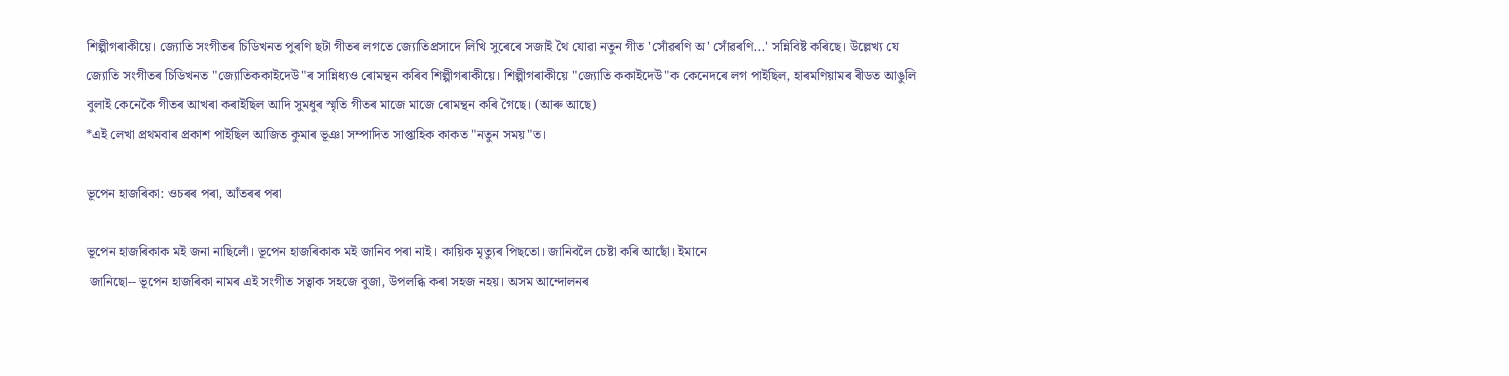শিল্পীগৰাকীয়ে। জ্যোতি সংগীতৰ চিডিখনত পুৰণি ছটা গীতৰ লগতে জ্যোতিপ্রসাদে লিখি সুৰেৰে সজাই থৈ যোৱা নতুন গীত 'সোঁৱৰণি অ' সোঁৱৰণি...' সন্নিবিষ্ট কৰিছে। উল্লেখ্য যে জ্যোতি সংগীতৰ চিডিখনত "জ্যোতিককাইদেউ"ৰ সান্নিধ্যও ৰোমন্থন কৰিব শিল্পীগৰাকীয়ে। শিল্পীগৰাকীয়ে "জ্যোতি ককাইদেউ"ক কেনেদৰে লগ পাইছিল, হাৰমণিয়ামৰ ৰীডত আঙুলি বুলাই কেনেকৈ গীতৰ আখৰা কৰাইছিল আদি সুমধুৰ স্মৃতি গীতৰ মাজে মাজে ৰোমন্থন কৰি গৈছে। (আৰু আছে)
*এই লেখা প্ৰথমবাৰ প্ৰকাশ পাইছিল আজিত কুমাৰ ভূঞা সম্পাদিত সাপ্তাহিক কাকত "নতুন সময়"ত।

ভূপেন হাজৰিকা: ওচৰৰ পৰা, আঁতৰৰ পৰা

ভূপেন হাজৰিকাক মই জনা নাছিলোঁ। ভূপেন হাজৰিকাক মই জানিব পৰা নাই। কায়িক মৃত্যুৰ পিছতো। জানিবলৈ চেষ্টা কৰি আছোঁ। ইমানে
 জানিছো-- ভূপেন হাজৰিকা নামৰ এই সংগীত সত্বাক সহজে বুজা, উপলব্ধি কৰা সহজ নহয়। অসম আন্দোলনৰ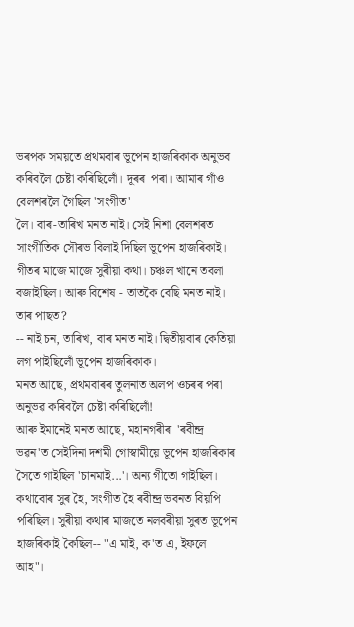ভৰপক সময়তে প্রথমবাৰ ভূপেন হাজৰিকাক অনুভব কৰিবলৈ চেষ্টা কৰিছিলোঁ। দূৰৰ  পৰা। আমাৰ গাঁও বেলশৰলৈ গৈছিল 'সংগীত'
লৈ। বাৰ-তাৰিখ মনত নাই। সেই নিশা বেলশৰত সাংগীতিক সৌৰভ বিলাই দিছিল ভূপেন হাজৰিকাই। গীতৰ মাজে মাজে সুৰীয়া কথা। চঞ্চল খানে তবলা বজাইছিল। আৰু বিশেষ - তাতকৈ বেছি মনত নাই।
তাৰ পাছত?
-- নাই চন, তাৰিখ, বাৰ মনত নাই। দ্বিতীয়বাৰ কেতিয়া লগ পাইছিলোঁ ভূপেন হাজৰিকাক।
মনত আছে, প্রথমবাৰৰ তুলনাত অলপ ওচৰৰ পৰা অনুভৱ কৰিবলৈ চেষ্টা কৰিছিলোঁ!
আৰু ইমানেই মনত আছে, মহানগৰীৰ  'ৰবীন্দ্র ভৱন'ত সেইদিনা দশমী গোস্বামীয়ে ভূপেন হাজৰিকাৰ সৈতে গাইছিল 'চানমাই...'। অন্য গীতো গাইছিল। কথাবোৰ সুৰ হৈ, সংগীত হৈ ৰবীন্দ্র ভবনত বিয়পি পৰিছিল। সুৰীয়া কথাৰ মাজতে নলবৰীয়া সুৰত ভূপেন হাজৰিকাই কৈছিল-- "এ মাই, ক'ত এ, ইফলে আহ"।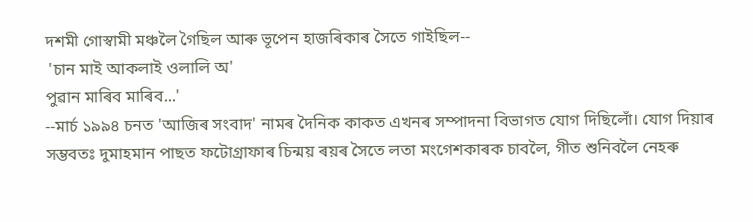দশমী গোস্বামী মঞ্চলৈ গৈছিল আৰু ভূপেন হাজৰিকাৰ সৈতে গাইছিল--
 'চান মাই আকলাই ওলালি অ'
পুৱান মাৰিব মাৰিব...'
--মার্চ ১৯৯৪ চনত 'আজিৰ সংবাদ' নামৰ দৈনিক কাকত এখনৰ সম্পাদনা বিভাগত যোগ দিছিলোঁ। যোগ দিয়াৰ সম্ভবতঃ দুমাহমান পাছত ফটোগ্ৰাফাৰ চিন্ময় ৰয়ৰ সৈতে লতা মংগেশকাৰক চাবলৈ, গীত শুনিবলৈ নেহৰু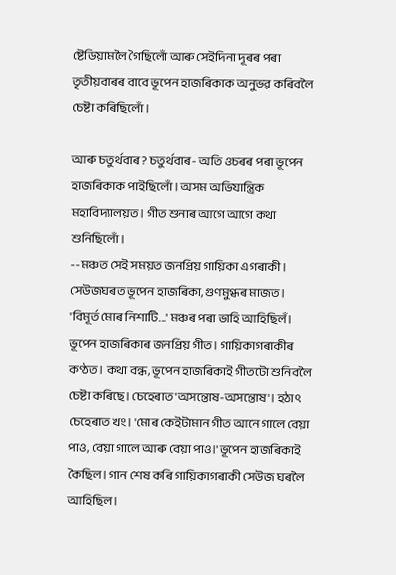ষ্টেডিয়ামলৈ গৈছিলোঁ আৰু সেইদিনা দূৰৰ পৰা তৃতীয়বাৰৰ বাবে ভূপেন হাজৰিকাক অনুভৱ কৰিবলৈ চেষ্টা কৰিছিলোঁ।

আৰু চতুৰ্থবাৰ? চতুৰ্থবাৰ- অতি ওচৰৰ পৰা ভূপেন হাজৰিকাক পাইছিলোঁ। অসম অভিযান্ত্রিক মহাবিদ্যালয়ত। গীত শুনাৰ আগে আগে কথা শুনিছিলোঁ।
--মঞ্চত সেই সময়ত জনপ্রিয় গায়িকা এগৰাকী। সেউজঘৰত ভূপেন হাজৰিকা, গুণমুগ্ধৰ মাজত। 'বিমূর্ত মোৰ নিশাটি...' মঞ্চৰ পৰা ভাহি আহিছিলঁ।
ভূপেন হাজৰিকাৰ জনপ্রিয় গীত। গায়িকাগৰাকীৰ কণ্ঠত। কথা বন্ধ, ভূপেন হাজৰিকাই গীতটো শুনিবলৈ চেষ্টা কৰিছে। চেহেৰাত 'অসন্তোষ-অসন্তোষ'। হঠাৎ চেহেৰাত খং। 'মোৰ কেইটামান গীত আনে গালে বেয়া পাও, বেয়া গালে আৰু বেয়া পাও।' ভূপেন হাজৰিকাই কৈছিল। গান শেষ কৰি গায়িকাগৰাকী সেউজ ঘৰলৈ আহিছিল।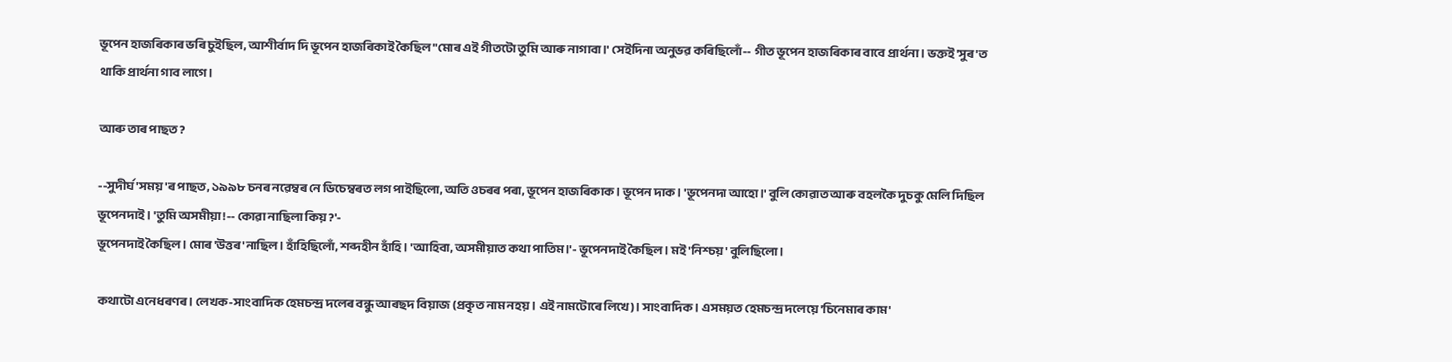ভূপেন হাজৰিকাৰ ভৰি চুইছিল, আশীর্বাদ দি ভূপেন হাজৰিকাই কৈছিল "মোৰ এই গীতটো তুমি আৰু নাগাবা।' সেইদিনা অনুভৱ কৰিছিলোঁ-- গীত ভূপেন হাজৰিকাৰ বাবে প্রার্থনা। ভক্তই 'সুৰ'ত থাকি প্রার্থনা গাব লাগে।

আৰু তাৰ পাছত?

--সুদীর্ঘ 'সময়'ৰ পাছত, ১৯৯৮ চনৰ নৱেম্বৰ নে ডিচেম্বৰত লগ পাইছিলো, অতি ওচৰৰ পৰা, ভূপেন হাজৰিকাক। ভূপেন দাক। 'ভূপেনদা আহো।' বুলি কোৱাত আৰু বহলকৈ দুচকু মেলি দিছিল ভূপেনদাই। 'তুমি অসমীয়া!-- কোৱা নাছিলা কিয়?'-
ভূপেনদাই কৈছিল। মোৰ 'উত্তৰ'নাছিল। হাঁহিছিলোঁ, শব্দহীন হাঁহি। 'আহিবা, অসমীয়াত কথা পাতিম।'- ভূপেনদাই কৈছিল। মই 'নিশ্চয়' বুলিছিলো।

কথাটো এনেধৰণৰ। লেখক-সাংবাদিক হেমচন্দ্র দলেৰ বন্ধু আৰছদ বিয়াজ (প্রকৃত নাম নহয়। এই নামটোৰে লিখে)। সাংবাদিক। এসময়ত হেমচন্দ্র দলেয়ে 'চিনেমাৰ কাম'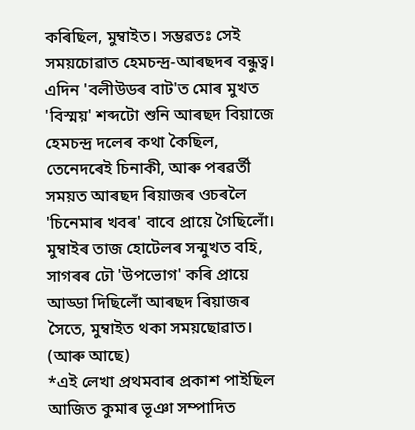কৰিছিল, মুম্বাইত। সম্ভৱতঃ সেই সময়চোৱাত হেমচন্দ্ৰ-আৰছদৰ বন্ধুত্ব। এদিন 'বলীউডৰ বাট'ত মোৰ মুখত 'বিস্ময়' শব্দটো শুনি আৰছদ বিয়াজে হেমচন্দ্ৰ দলেৰ কথা কৈছিল, তেনেদৰেই চিনাকী, আৰু পৰৱৰ্তী সময়ত আৰছদ ৰিয়াজৰ ওচৰলৈ 'চিনেমাৰ খবৰ' বাবে প্ৰায়ে গৈছিলোঁ। মুম্বাইৰ তাজ হোটেলৰ সন্মুখত বহি, সাগৰৰ ঢৌ 'উপভোগ' কৰি প্ৰায়ে আড্ডা দিছিলোঁ আৰছদ ৰিয়াজৰ সৈতে, মুম্বাইত থকা সময়ছোৱাত। (আৰু আছে)
*এই লেখা প্ৰথমবাৰ প্ৰকাশ পাইছিল আজিত কুমাৰ ভূঞা সম্পাদিত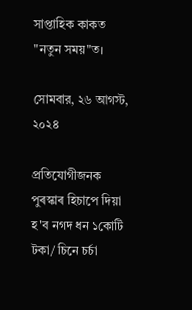সাপ্তাহিক কাকত "নতুন সময়"ত।

সোমবার, ২৬ আগস্ট, ২০২৪

প্ৰতিযোগীজনক পুৰস্কাৰ হিচাপে দিয়া হ'ব নগদ ধন ১কোটি টকা/ চিনে চৰ্চা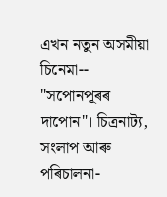এখন নতুন অসমীয়া চিনেমা-- "সপোনপূৰৰ দাপোন"। চিত্ৰনাট্য, সংলাপ আৰু পৰিচালনা-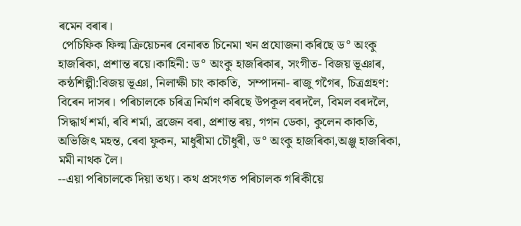ৰমেন বৰাৰ।
 পেচিফিক ফিল্ম ক্রিয়েচনৰ বেনাৰত চিনেমা খন প্ৰযোজনা কৰিছে ড° অংকু হাজৰিকা, প্ৰশান্ত ৰয়ে।কাহিনী: ড° অংকু হাজৰিকাৰ, সংগীত- বিজয় ভূঞাৰ, কন্ঠশিল্পী:বিজয় ভূঞা, নিলাক্ষী চাং কাকতি,  সম্পাদনা- ৰাজু গগৈৰ, চিত্ৰগ্ৰহণ: বিৰেন দাসৰ। পৰিচালকে চৰিত্ৰ নিৰ্মাণ কৰিছে উপকূল বৰদলৈ, বিমল বৰদলৈ, সিদ্ধাৰ্থ শৰ্মা, ৰবি শৰ্মা, ব্ৰজেন বৰা, প্ৰশান্ত ৰয়, গগন ডেকা, কুলেন কাকতি, অভিজিৎ মহন্ত, ৰেবা ফুকন, মাধুৰীমা চৌধুৰী, ড° অংকু হাজৰিকা,অঞ্জু হাজৰিকা, মমী নাথক লৈ।
--এয়া পৰিচালকে দিয়া তথ্য। কথ প্ৰসংগত পৰিচালক গৰিকীয়ে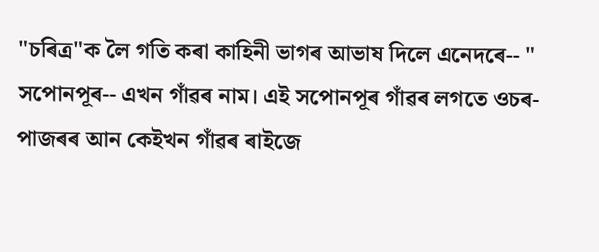"চৰিত্ৰ"ক লৈ গতি কৰা কাহিনী ভাগৰ আভাষ দিলে এনেদৰে-- " সপোনপূৰ-- এখন গাঁৱৰ নাম। এই সপোনপূৰ গাঁৱৰ লগতে ওচৰ-পাজৰৰ আন কেইখন গাঁৱৰ ৰাইজে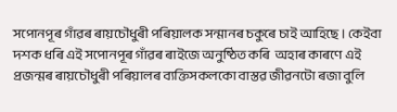সপোনপূৰ গাঁৱৰ ৰায়চৌধুৰী পৰিয়ালক সন্মানৰ চকুৰে চাই আহিছে। কেইবা দশক ধৰি এই সপোনপূৰ গাঁৱৰ ৰাইজে অনুষ্ঠিত কৰি  অহাৰ কাৰণে এই প্ৰজন্মৰ ৰায়চৌধুৰী পৰিয়ালৰ ব্যক্তিসকলকো বাস্তৱ জীৱনটো ৰজা বুলি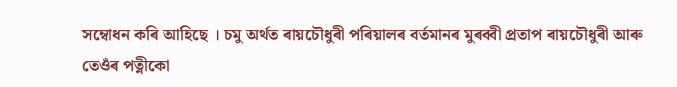সম্বোধন কৰি আহিছে । চমু অৰ্থত ৰায়চৌধুৰী পৰিয়ালৰ বৰ্তমানৰ মুৰব্বী প্ৰতাপ ৰায়চৌধুৰী আৰু তেওঁৰ পত্নীকো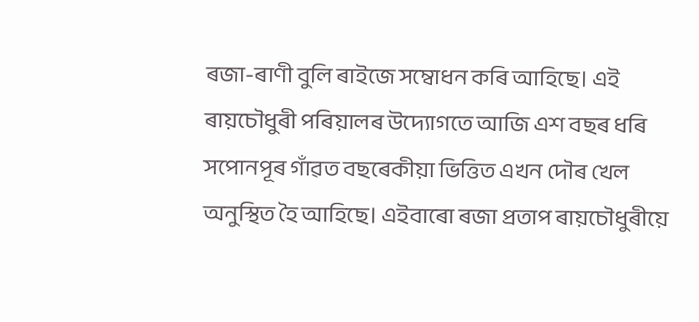ৰজা-ৰাণী বুলি ৰাইজে সম্বোধন কৰি আহিছে। এই ৰায়চৌধুৰী পৰিয়ালৰ উদ্যোগতে আজি এশ বছৰ ধৰি সপোনপূৰ গাঁৱত বছৰেকীয়া ভিত্তিত এখন দৌৰ খেল অনুস্থিত হৈ আহিছে। এইবাৰো ৰজা প্ৰতাপ ৰায়চৌধুৰীয়ে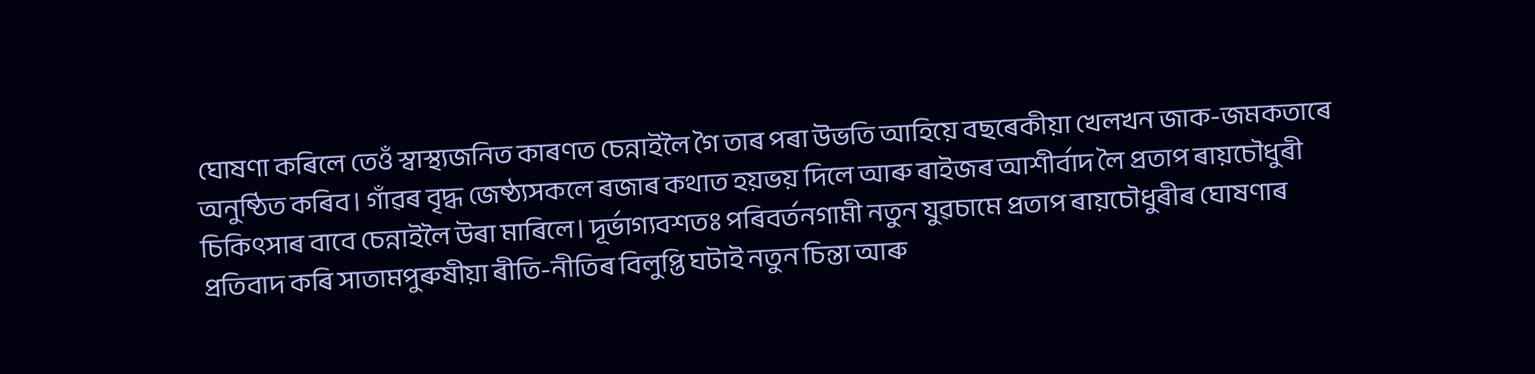ঘোষণা কৰিলে তেওঁ স্বাস্থ্যজনিত কাৰণত চেন্নাইলৈ গৈ তাৰ পৰা উভতি আহিয়ে বছৰেকীয়া খেলখন জাক-জমকতাৰে অনুষ্ঠিত কৰিব। গাঁৱৰ বৃদ্ধ জেষ্ঠ্যসকলে ৰজাৰ কথাত হয়ভয় দিলে আৰু ৰাইজৰ আশীর্বাদ লৈ প্ৰতাপ ৰায়চৌধুৰী চিকিৎসাৰ বাবে চেন্নাইলৈ উৰা মাৰিলে। দূৰ্ভাগ্যবশতঃ পৰিবৰ্তনগামী নতুন যুৱচামে প্ৰতাপ ৰায়চৌধুৰীৰ ঘোষণাৰ প্ৰতিবাদ কৰি সাতামপুৰুষীয়া ৰীতি-নীতিৰ বিলুপ্তি ঘটাই নতুন চিন্তা আৰু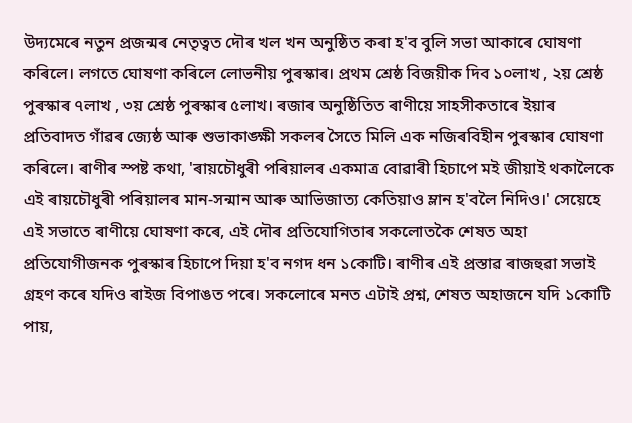উদ্যমেৰে নতুন প্ৰজন্মৰ নেতৃত্বত দৌৰ খল খন অনুষ্ঠিত কৰা হ'ব বুলি সভা আকাৰে ঘোষণা কৰিলে। লগতে ঘোষণা কৰিলে লোভনীয় পুৰস্কাৰ। প্ৰথম শ্ৰেষ্ঠ বিজয়ীক দিব ১০লাখ , ২য় শ্ৰেষ্ঠ পুৰস্কাৰ ৭লাখ , ৩য় শ্ৰেষ্ঠ পুৰস্কাৰ ৫লাখ। ৰজাৰ অনুষ্ঠিতিত ৰাণীয়ে সাহসীকতাৰে ইয়াৰ প্ৰতিবাদত গাঁৱৰ জ্যেষ্ঠ আৰু শুভাকাঙ্ক্ষী সকলৰ সৈতে মিলি এক নজিৰবিহীন পুৰস্কাৰ ঘোষণা কৰিলে। ৰাণীৰ স্পষ্ট কথা, 'ৰায়চৌধুৰী পৰিয়ালৰ একমাত্র বোৱাৰী হিচাপে মই জীয়াই থকালৈকে এই ৰায়চৌধুৰী পৰিয়ালৰ মান-সন্মান আৰু আভিজাত্য কেতিয়াও ম্লান হ'বলৈ নিদিও।' সেয়েহে এই সভাতে ৰাণীয়ে ঘোষণা কৰে, এই দৌৰ প্ৰতিযোগিতাৰ সকলোতকৈ শেষত অহা প্ৰতিযোগীজনক পুৰস্কাৰ হিচাপে দিয়া হ'ব নগদ ধন ১কোটি। ৰাণীৰ এই প্ৰস্তাৱ ৰাজহুৱা সভাই গ্রহণ কৰে যদিও ৰাইজ বিপাঙত পৰে। সকলোৰে মনত এটাই প্ৰশ্ন, শেষত অহাজনে যদি ১কোটি পায়,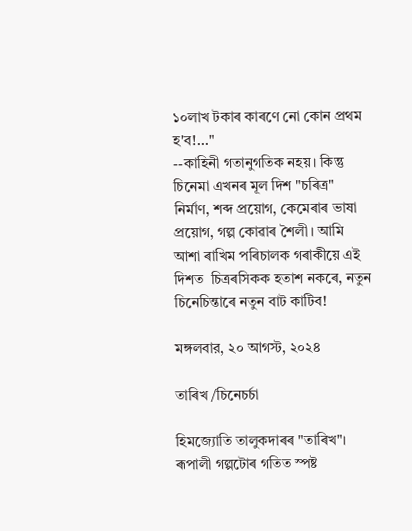১০লাখ টকাৰ কাৰণে নো কোন প্ৰথম হ'ব!..."
--কাহিনী গতানুগতিক নহয়। কিন্তু চিনেমা এখনৰ মূল দিশ "চৰিত্ৰ" নিৰ্মাণ, শব্দ প্ৰয়োগ, কেমেৰাৰ ভাষা প্ৰয়োগ, গল্প কোৱাৰ শৈলী। আমি আশা ৰাখিম পৰিচালক গৰাকীয়ে এই দিশত  চিত্ৰৰসিকক হতাশ নকৰে, নতুন চিনেচিন্তাৰে নতুন বাট কাটিব!

মঙ্গলবার, ২০ আগস্ট, ২০২৪

তাৰিখ /চিনেচৰ্চা

হিমজ্যোতি তালুকদাৰৰ "তাৰিখ"। ৰূপালী গল্পটোৰ গতিত স্পষ্ট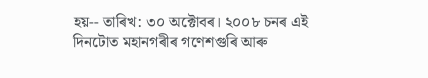হয়-- তাৰিখ: ৩০ অক্টোবৰ। ২০০৮ চনৰ এই দিনটোত মহানগৰীৰ গণেশগুৰি আৰু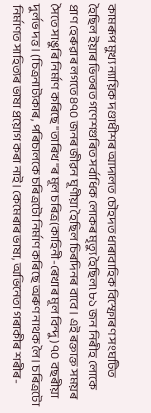কামৰূপ মুখ্য ন্যায়িক দণ্ডাধীশৰ আদালত চৌহদত ধাৰাবাহিক বিস্ফোৰণ সংঘটিত হৈছিল ইয়াৰ ভিতৰত গণেশগুৰিত সৰ্বাধিক লোকৰ মৃত্যু হৈছিল৷ ৮১ জন নিৰীহ লোকে প্ৰাণ হেৰুৱাৰ লগতে ৪৭০ জনৰ জীৱন ঘূণীয়া হৈছিল চিৰদিনৰ বাবে। এই ৰক্তাক্ত সময়ৰ সৈতে সাঙুৰি নিৰ্মাণ কৰিছে "তাৰিখ"ৰ মূল চৰিত্ৰ(কাহিনী-ৰেখাৰ মূল বিন্দু) ৭০ বছৰীয়া দুর্লভ দত্ত। (চিত্ৰনাট্যকাৰ, পৰিচালকে চৰিত্ৰটো নিৰ্মাণ কৰিছে অৰুণ নাথক লৈ। চৰিত্ৰটো নিৰ্মাণত সাহিত্যৰ ভাষা প্ৰয়োগ কৰা নাই। কেমেৰাৰ ভাষা, অভিনেতা গৰাকীৰ শৰীৰ-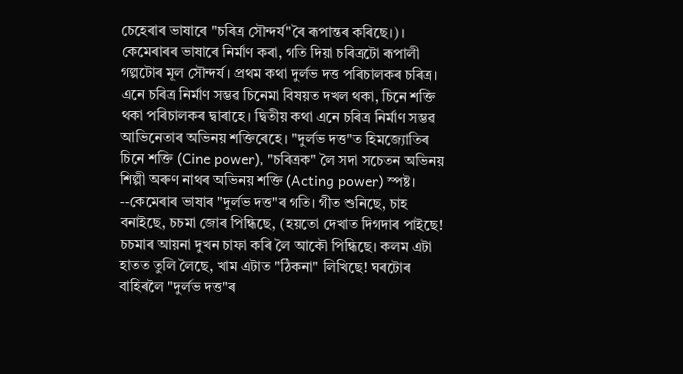চেহেৰাৰ ভাষাৰে "চৰিত্ৰ সৌন্দৰ্য"ৰৈ ৰূপান্তৰ কৰিছে।)। কেমেৰাৰৰ ভাষাৰে নিৰ্মাণ কৰা, গতি দিয়া চৰিত্ৰটো ৰূপালী গল্পটোৰ মূল সৌন্দৰ্য। প্ৰথম কথা দুৰ্লভ দত্ত পৰিচালকৰ চৰিত্ৰ। এনে চৰিত্ৰ নিৰ্মাণ সম্ভৱ চিনেমা বিষয়ত দখল থকা, চিনে শক্তি থকা পৰিচালকৰ দ্বাৰাহে। দ্বিতীয় কথা এনে চৰিত্ৰ নিৰ্মাণ সম্ভৱ আভিনেতাৰ অভিনয় শক্তিৰেহে। "দুৰ্লভ দত্ত"ত হিমজ্যোতিৰ চিনে শক্তি (Cine power), "চৰিত্ৰক" লৈ সদা সচেতন অভিনয় শিল্পী অৰুণ নাথৰ অভিনয় শক্তি (Acting power) স্পষ্ট।
--কেমেৰাৰ ভাষাৰ "দুৰ্লভ দত্ত"ৰ গতি। গীত শুনিছে, চাহ বনাইছে, চচমা জোৰ পিন্ধিছে, (হয়তো দেখাত দিগদাৰ পাইছে! চচমাৰ আয়না দুখন চাফা কৰি লৈ আকৌ পিন্ধিছে। কলম এটা হাতত তুলি লৈছে, খাম এটাত "ঠিকনা" লিখিছে! ঘৰটোৰ বাহিৰলৈ "দুৰ্লভ দত্ত"ৰ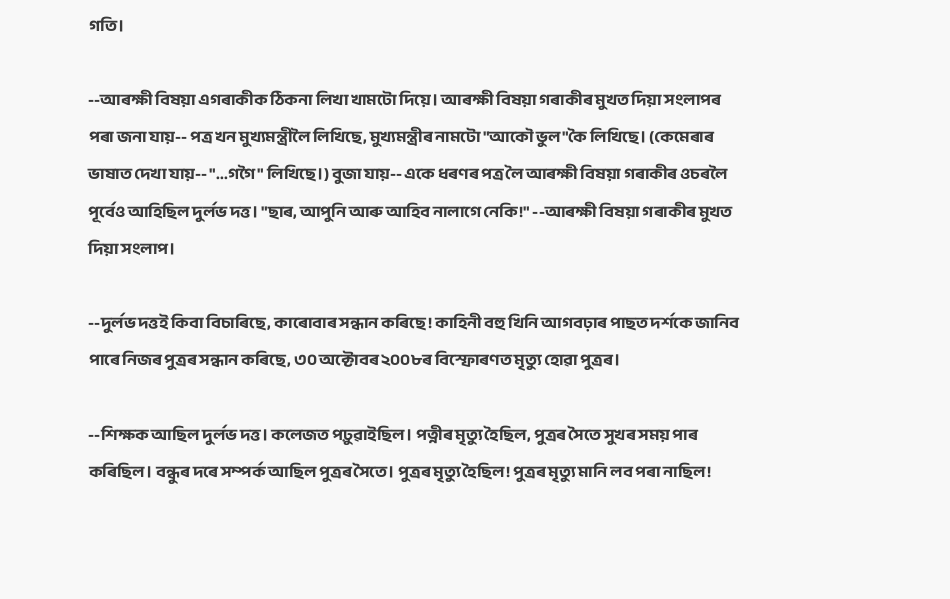গতি।

--আৰক্ষী বিষয়া এগৰাকীক ঠিকনা লিখা খামটো দিয়ে। আৰক্ষী বিষয়া গৰাকীৰ মুখত দিয়া সংলাপৰ পৰা জনা যায়-- পত্ৰ খন মুখ্যমন্ত্ৰীলৈ লিখিছে, মুখ্যমন্ত্ৰীৰ নামটো "আকৌ ভুল"কৈ লিখিছে। (কেমেৰাৰ ভাষাত দেখা যায়-- "...গগৈ" লিখিছে।) বুজা যায়-- একে ধৰণৰ পত্ৰ লৈ আৰক্ষী বিষয়া গৰাকীৰ ওচৰলৈ পূৰ্বেও আহিছিল দুৰ্লভ দত্ত। "ছাৰ, আপুনি আৰু আহিব নালাগে নেকি!" --আৰক্ষী বিষয়া গৰাকীৰ মুখত দিয়া সংলাপ।

--দুৰ্লভ দত্তই কিবা বিচাৰিছে, কাৰোবাৰ সন্ধান কৰিছে! কাহিনী বহু খিনি আগবঢ়াৰ পাছত দৰ্শকে জানিব পাৰে নিজৰ পুত্ৰৰ সন্ধান কৰিছে, ৩০ অক্টোবৰ ২০০৮ৰ বিস্ফোৰণত মৃত্যু হোৱা পুত্ৰৰ।

--শিক্ষক আছিল দুৰ্লভ দত্ত। কলেজত পঢ়ুৱাইছিল। পত্নীৰ মৃত্যু হৈছিল, পুত্ৰৰ সৈতে সুখৰ সময় পাৰ কৰিছিল। বন্ধুৰ দৰে সম্পৰ্ক আছিল পুত্ৰৰ সৈতে। পুত্ৰৰ মৃত্যু হৈছিল! পুত্ৰৰ মৃত্যু মানি লব পৰা নাছিল!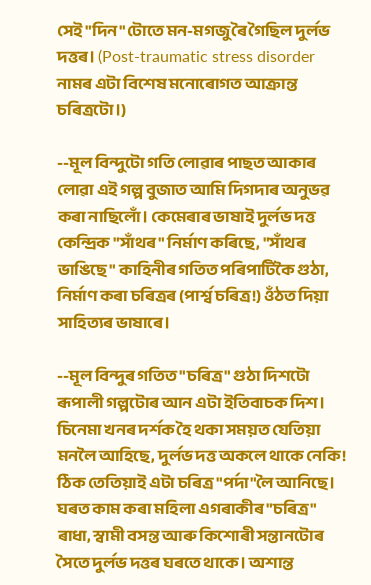সেই "দিন"টোতে মন-মগজু ৰৈ গৈছিল দুৰ্লভ দত্তৰ। (Post-traumatic stress disorder নামৰ এটা বিশেষ মনোৰোগত আক্ৰান্ত চৰিত্ৰটো।)

--মূল বিন্দুটো গতি লোৱাৰ পাছত আকাৰ লোৱা এই গল্প বুজাত আমি দিগদাৰ অনুভৱ কৰা নাছিলোঁ। কেমেৰাৰ ভাষাই দুৰ্লভ দত্ত কেন্দ্ৰিক "সাঁথৰ" নিৰ্মাণ কৰিছে, "সাঁথৰ ভাঙিছে" কাহিনীৰ গতিত পৰিপাটিকৈ গুঠা, নিৰ্মাণ কৰা চৰিত্ৰৰ (পার্শ্ব চৰিত্ৰ!) ওঁঠত দিয়া সাহিত্যৰ ভাষাৰে।

--মূল বিন্দুৰ গতিত "চৰিত্ৰ" গুঠা দিশটো ৰূপালী গল্পটোৰ আন এটা ইতিবাচক দিশ। চিনেমা খনৰ দৰ্শক হৈ থকা সময়ত যেতিয়া মনলৈ আহিছে, দুৰ্লভ দত্ত অকলে থাকে নেকি! ঠিক তেতিয়াই এটা চৰিত্ৰ "পৰ্দা"লৈ আনিছে। ঘৰত কাম কৰা মহিলা এগৰাকীৰ "চৰিত্ৰ" ৰাধা, স্বামী বসন্ত আৰু কিশোৰী সন্তানটোৰ সৈতে দুৰ্লভ দত্তৰ ঘৰতে থাকে। অশান্ত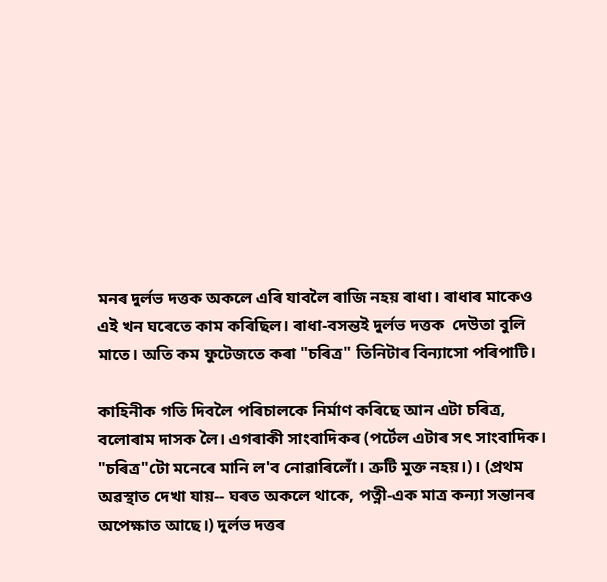মনৰ দুৰ্লভ দত্তক অকলে এৰি যাবলৈ ৰাজি নহয় ৰাধা। ৰাধাৰ মাকেও এই খন ঘৰেতে কাম কৰিছিল। ৰাধা-বসন্তই দুৰ্লভ দত্তক  দেউতা বুলি মাতে। অতি কম ফুটেজতে কৰা "চৰিত্ৰ" তিনিটাৰ বিন্যাসো পৰিপাটি।

কাহিনীক গতি দিবলৈ পৰিচালকে নিৰ্মাণ কৰিছে আন এটা চৰিত্ৰ, বলোৰাম দাসক লৈ। এগৰাকী সাংবাদিকৰ (পৰ্টেল এটাৰ সৎ সাংবাদিক। "চৰিত্ৰ"টো মনেৰে মানি ল'ব নোৱাৰিলোঁ। ত্ৰুটি মুক্ত নহয়।)। (প্ৰথম অৱস্থাত দেখা যায়-- ঘৰত অকলে থাকে, পত্নী-এক মাত্ৰ কন্যা সন্তানৰ অপেক্ষাত আছে।) দুৰ্লভ দত্তৰ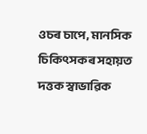ওচৰ চাপে, মানসিক চিকিৎসকৰ সহায়ত দত্তক স্বাভাৱিক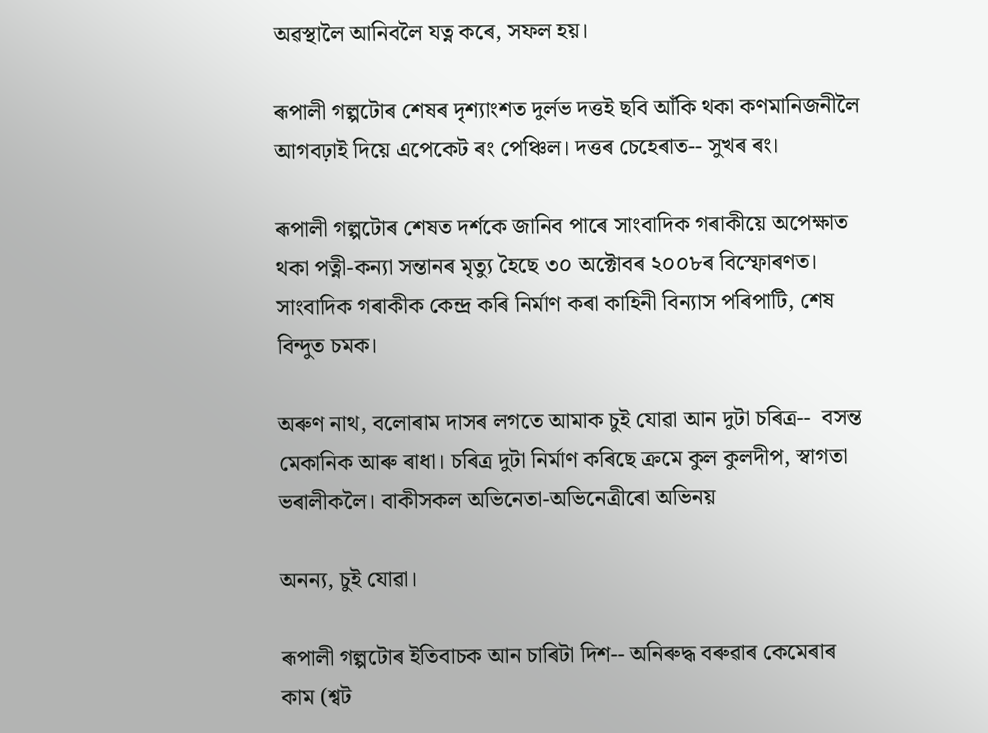অৱস্থালৈ আনিবলৈ যত্ন কৰে, সফল হয়।

ৰূপালী গল্পটোৰ শেষৰ দৃশ্যাংশত দুৰ্লভ দত্তই ছবি আঁকি থকা কণমানিজনীলৈ আগবঢ়াই দিয়ে এপেকেট ৰং পেঞ্চিল। দত্তৰ চেহেৰাত-- সুখৰ ৰং।

ৰূপালী গল্পটোৰ শেষত দৰ্শকে জানিব পাৰে সাংবাদিক গৰাকীয়ে অপেক্ষাত থকা পত্নী-কন্যা সন্তানৰ মৃত্যু হৈছে ৩০ অক্টোবৰ ২০০৮ৰ বিস্ফোৰণত। সাংবাদিক গৰাকীক কেন্দ্ৰ কৰি নিৰ্মাণ কৰা কাহিনী বিন্যাস পৰিপাটি, শেষ বিন্দুত চমক।

অৰুণ নাথ, বলোৰাম দাসৰ লগতে আমাক চুই যোৱা আন দুটা চৰিত্ৰ--  বসন্ত মেকানিক আৰু ৰাধা। চৰিত্ৰ দুটা নিৰ্মাণ কৰিছে ক্ৰমে কুল কুলদীপ, স্বাগতা ভৰালীকলৈ। বাকীসকল অভিনেতা-অভিনেত্ৰীৰো অভিনয়

অনন্য, চুই যোৱা।

ৰূপালী গল্পটোৰ ইতিবাচক আন চাৰিটা দিশ-- অনিৰুদ্ধ বৰুৱাৰ কেমেৰাৰ কাম (শ্বট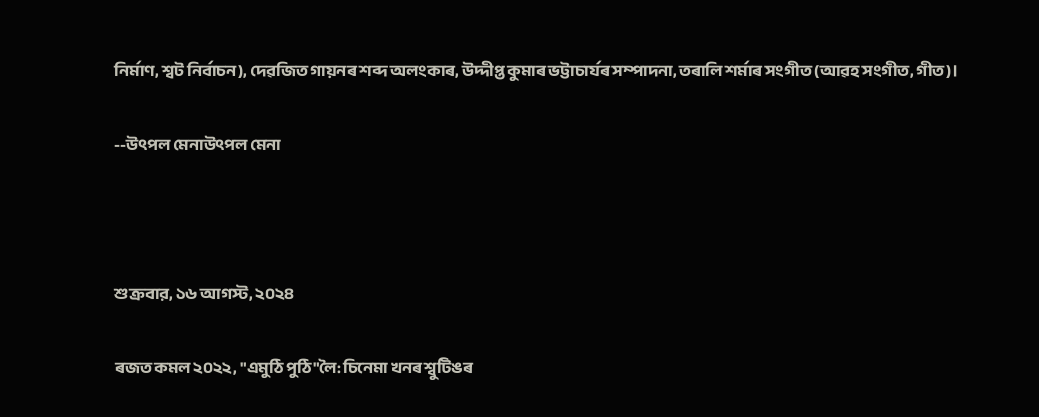নিৰ্মাণ, শ্বট নিৰ্বাচন), দেৱজিত গায়নৰ শব্দ অলংকাৰ, উদ্দীপ্ত কুমাৰ ভট্টাচাৰ্যৰ সম্পাদনা, তৰালি শৰ্মাৰ সংগীত (আৱহ সংগীত, গীত)।

--উৎপল মেনাউৎপল মেনা



শুক্রবার, ১৬ আগস্ট, ২০২৪

ৰজত কমল ২০২২, "এমুঠি পুঠি"লৈ: চিনেমা খনৰ শ্বুটিঙৰ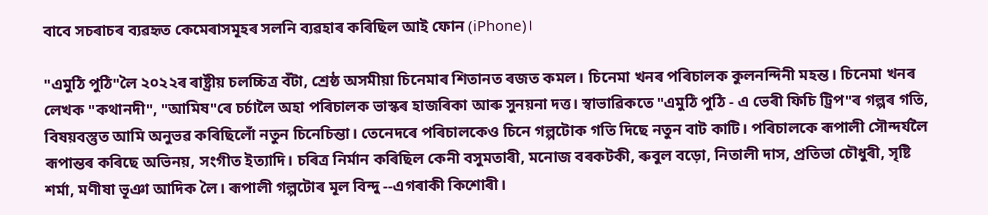বাবে সচৰাচৰ ব্যৱহৃত কেমেৰাসমূহৰ সলনি ব্যৱহাৰ কৰিছিল আই ফোন (iPhone)।

"এমুঠি পুঠি"লৈ ২০২২ৰ ৰাষ্ট্ৰীয় চলচ্চিত্ৰ বঁটা, শ্ৰেষ্ঠ অসমীয়া চিনেমাৰ শিতানত ৰজত কমল। চিনেমা খনৰ পৰিচালক কুলনন্দিনী মহন্ত। চিনেমা খনৰ লেখক "কথানদী", "আমিষ"ৰে চৰ্চালৈ অহা পৰিচালক ভাস্কৰ হাজৰিকা আৰু সুনয়না দত্ত। স্বাভাৱিকতে "এমুঠি পুঠি - এ ভেৰী ফিচি ট্ৰিপ"ৰ গল্পৰ গতি, বিষয়বস্তুত আমি অনুভৱ কৰিছিলোঁ নতুন চিনেচিন্তা। তেনেদৰে পৰিচালকেও চিনে গল্পটোক গতি দিছে নতুন বাট কাটি। পৰিচালকে ৰূপালী সৌন্দৰ্যলৈ ৰূপান্তৰ কৰিছে অভিনয়, সংগীত ইত্যাদি। চৰিত্ৰ নিৰ্মান কৰিছিল কেনী বসুমতাৰী, মনোজ বৰকটকী, ৰুবুল বড়ো, নিতালী দাস, প্ৰতিভা চৌধুৰী, সৃষ্টি শৰ্মা, মণীষা ভূঞা আদিক লৈ। ৰূপালী গল্পটোৰ মূল বিন্দু --এগৰাকী কিশোৰী।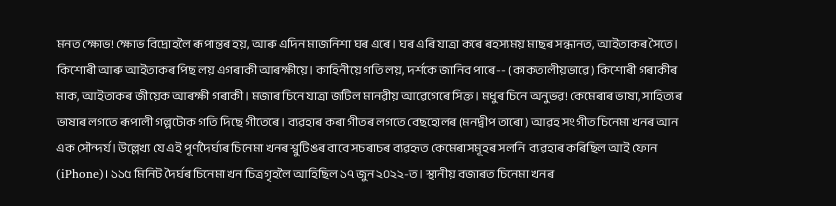মনত ক্ষোভ! ক্ষোভ বিদ্ৰোহলৈ ৰূপান্তৰ হয়, আৰু এদিন মাজনিশা ঘৰ এৰে। ঘৰ এৰি যাত্ৰা কৰে ৰহস্যময় মাছৰ সন্ধানত, আইতাকৰ সৈতে। কিশোৰী আৰু আইতাকৰ পিছ লয় এগৰাকী আৰক্ষীয়ে। কাহিনীয়ে গতি লয়, দৰ্শকে জানিব পাৰে-- (কাকতালীয়ভাৱে) কিশোৰী গৰাকীৰ মাক, আইতাকৰ জীয়েক আৰক্ষী গৰাকী। মজাৰ চিনে যাত্ৰা জটিল মানৱীয় আৱেগেৰে সিক্ত। মধুৰ চিনে অনুভৱ! কেমেৰাৰ ভাষা, সাহিত্যৰ ভাষাৰ লগতে ৰূপালী গল্পটোক গতি দিছে গীতেৰে। ব্যৱহাৰ কৰা গীতৰ লগতে বেছহোলৰ (মনদ্বীপ তাৰো) আৱহ সংগীত চিনেমা খনৰ আন এক সৌন্দৰ্য। উল্লেখ্য যে এই পূৰ্ণদৈৰ্ঘ্যৰ চিনেমা খনৰ শ্বুটিঙৰ বাবে সচৰাচৰ ব্যৱহৃত কেমেৰাসমূহৰ সলনি  ব্যৱহাৰ কৰিছিল আই ফোন (iPhone)। ১১৫ মিনিট দৈৰ্ঘৰ চিনেমা খন চিত্ৰগৃহলৈ আহিছিল ১৭ জুন ২০২২-ত। স্থানীয় বজাৰত চিনেমা খনৰ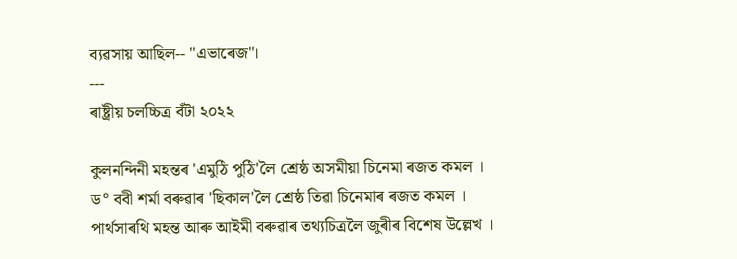ব্যৱসায় আছিল-- "এভাৰেজ"।
---
ৰাষ্ট্ৰীয় চলচ্চিত্ৰ বঁটা ২০২২

কুলনন্দিনী মহন্তৰ 'এমুঠি পুঠি'লৈ শ্ৰেষ্ঠ অসমীয়া চিনেমা ৰজত কমল ।
ড° ববী শৰ্মা বৰুৱাৰ 'ছিকাল'লৈ শ্ৰেষ্ঠ তিৱা চিনেমাৰ ৰজত কমল ।
পাৰ্থসাৰথি মহন্ত আৰু আইমী বৰুৱাৰ তথ্যচিত্ৰলৈ জুৰীৰ বিশেষ উল্লেখ ।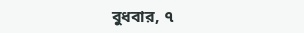বুধবার, ৭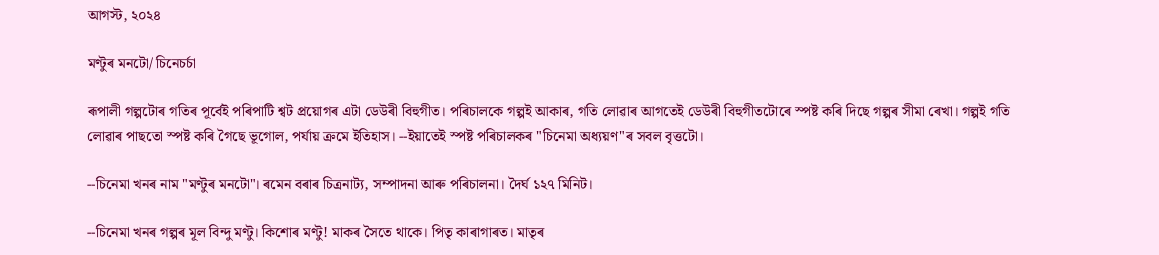আগস্ট, ২০২৪

মণ্টুৰ মনটো/ চিনেচৰ্চা

ৰূপালী গল্পটোৰ গতিৰ পূৰ্বেই পৰিপাটি শ্বট প্ৰয়োগৰ এটা ডেউৰী বিহুগীত। পৰিচালকে গল্পই আকাৰ, গতি লোৱাৰ আগতেই ডেউৰী বিহুগীতটোৰে স্পষ্ট কৰি দিছে গল্পৰ সীমা ৰেখা। গল্পই গতি লোৱাৰ পাছতো স্পষ্ট কৰি গৈছে ভূগোল, পৰ্যায় ক্ৰমে ইতিহাস। --ইয়াতেই স্পষ্ট পৰিচালকৰ "চিনেমা অধ্যয়ণ"ৰ সবল বৃত্তটো।

--চিনেমা খনৰ নাম "মণ্টুৰ মনটো"। ৰমেন বৰাৰ চিত্ৰনাট্য, সম্পাদনা আৰু পৰিচালনা। দৈৰ্ঘ ১২৭ মিনিট।

--চিনেমা খনৰ গল্পৰ মূল বিন্দু মণ্টু। কিশোৰ মণ্টু! মাকৰ সৈতে থাকে। পিতৃ কাৰাগাৰত। মাতৃৰ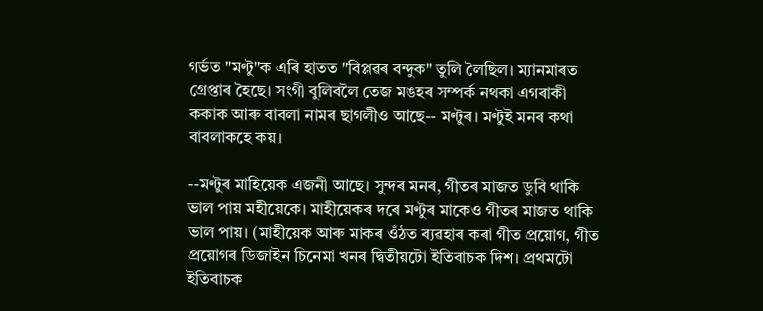গৰ্ভত "মণ্টু"ক এৰি হাতত "বিপ্লৱৰ বন্দুক" তুলি লৈছিল। ম্যানমাৰত গ্ৰেপ্তাৰ হৈছে। সংগী বুলিবলৈ তেজ মঙহৰ সম্পৰ্ক নথকা এগৰাকী ককাক আৰু বাবলা নামৰ ছাগলীও আছে-- মণ্টুৰ। মণ্টুই মনৰ কথা বাবলাকহে কয়।

--মণ্টুৰ মাহিয়েক এজনী আছে। সুন্দৰ মনৰ, গীতৰ মাজত ডুবি থাকি ভাল পায় মহীয়েকে। মাহীয়েকৰ দৰে মণ্টুৰ মাকেও গীতৰ মাজত থাকি ভাল পায়। (মাহীয়েক আৰু মাকৰ ওঁঠত ব্যৱহাৰ কৰা গীত প্ৰয়োগ, গীত প্ৰয়োগৰ ডিজাইন চিনেমা খনৰ দ্বিতীয়টো ইতিবাচক দিশ। প্ৰথমটো ইতিবাচক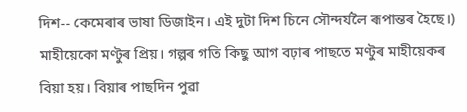দিশ-- কেমেৰাৰ ভাষা ডিজাইন। এই দুটা দিশ চিনে সৌন্দৰ্যলৈ ৰূপান্তৰ হৈছে।) মাহীয়েকো মণ্টুৰ প্ৰিয়। গল্পৰ গতি কিছু আগ বঢ়াৰ পাছতে মণ্টুৰ মাহীয়েকৰ বিয়া হয়। বিয়াৰ পাছদিন পুৱা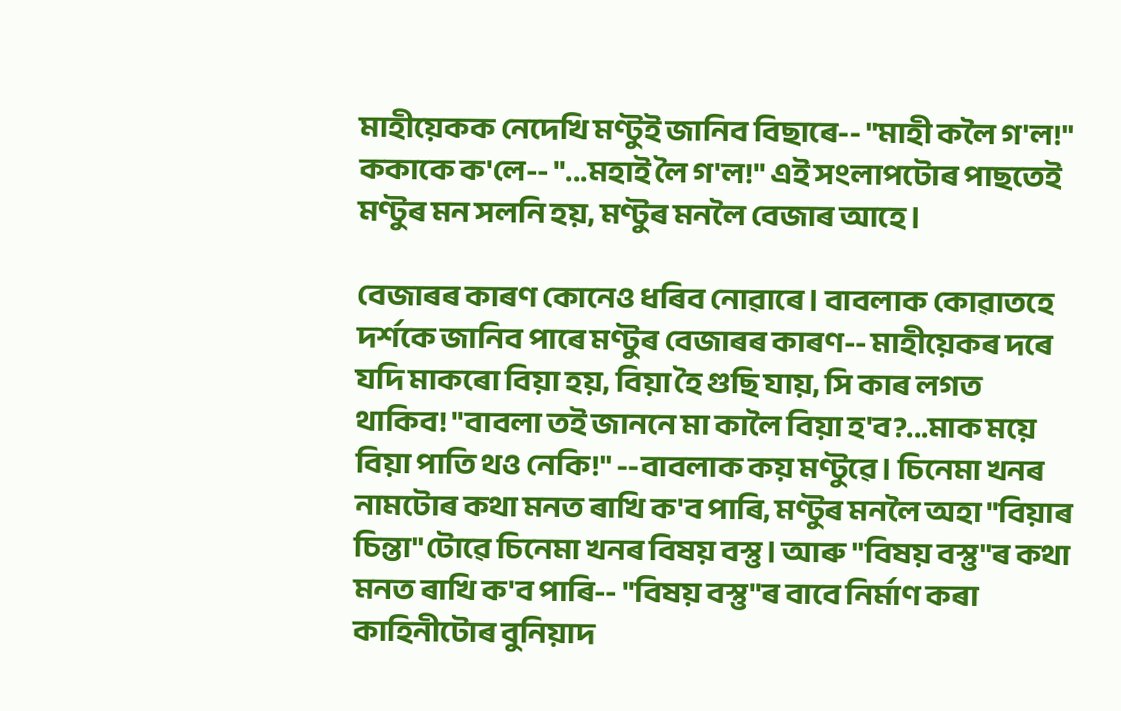মাহীয়েকক নেদেখি মণ্টুই জানিব বিছাৰে-- "মাহী কলৈ গ'ল!" ককাকে ক'লে-- "...মহাই লৈ গ'ল!" এই সংলাপটোৰ পাছতেই মণ্টুৰ মন সলনি হয়, মণ্টুৰ মনলৈ বেজাৰ আহে।

বেজাৰৰ কাৰণ কোনেও ধৰিব নোৱাৰে। বাবলাক কোৱাতহে দৰ্শকে জানিব পাৰে মণ্টুৰ বেজাৰৰ কাৰণ-- মাহীয়েকৰ দৰে যদি মাকৰো বিয়া হয়, বিয়া হৈ গুছি যায়, সি কাৰ লগত থাকিব! "বাবলা তই জাননে মা কালৈ বিয়া হ'ব?...মাক ময়ে বিয়া পাতি থও নেকি!" --বাবলাক কয় মণ্টুৱে। চিনেমা খনৰ নামটোৰ কথা মনত ৰাখি ক'ব পাৰি, মণ্টুৰ মনলৈ অহা "বিয়াৰ চিন্তা"টোৱে চিনেমা খনৰ বিষয় বস্তু। আৰু "বিষয় বস্তু"ৰ কথা মনত ৰাখি ক'ব পাৰি-- "বিষয় বস্তু"ৰ বাবে নিৰ্মাণ কৰা কাহিনীটোৰ বুনিয়াদ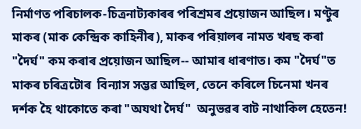নিৰ্মাণত পৰিচালক-চিত্ৰনাট্যকাৰৰ পৰিশ্ৰমৰ প্ৰয়োজন আছিল। মণ্টুৰ মাকৰ (মাক কেন্দ্ৰিক কাহিনীৰ), মাকৰ পৰিয়ালৰ নামত খৰছ কৰা "দৈৰ্ঘ" কম কৰাৰ প্ৰয়োজন আছিল-- আমাৰ ধাৰণাত। কম "দৈৰ্ঘ"ত মাকৰ চৰিত্ৰটোৰ  বিন্যাস সম্ভৱ আছিল, তেনে কৰিলে চিনেমা খনৰ দৰ্শক হৈ থাকোতে কৰা "অযথা দৈৰ্ঘ"  অনুভৱৰ বাট নাথাকিল হেতেন!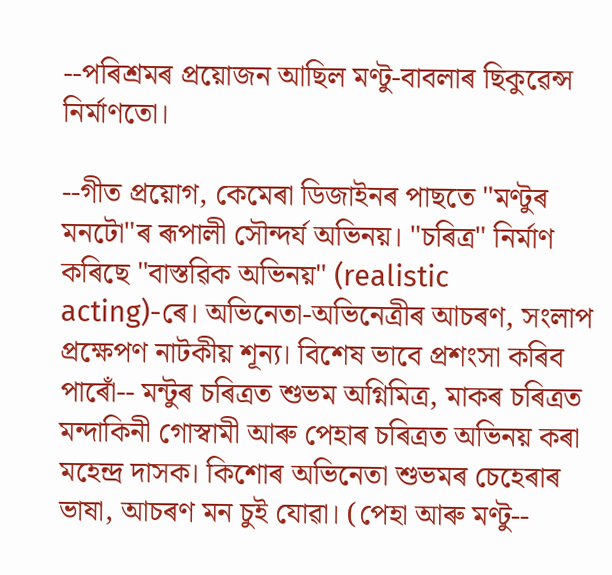--পৰিশ্ৰমৰ প্ৰয়োজন আছিল মণ্টু-বাবলাৰ ছিকুৱেন্স নিৰ্মাণতো।

--গীত প্ৰয়োগ, কেমেৰা ডিজাইনৰ পাছতে "মণ্টুৰ মনটো"ৰ ৰূপালী সৌন্দৰ্য অভিনয়। "চৰিত্ৰ" নিৰ্মাণ কৰিছে "বাস্তৱিক অভিনয়" (realistic acting)-ৰে। অভিনেতা-অভিনেত্ৰীৰ আচৰণ, সংলাপ প্ৰক্ষেপণ নাটকীয় শূন্য। বিশেষ ভাবে প্ৰশংসা কৰিব পাৰোঁ-- মন্টুৰ চৰিত্ৰত শুভম অগ্নিমিত্ৰ, মাকৰ চৰিত্ৰত মন্দাকিনী গোস্বামী আৰু পেহাৰ চৰিত্ৰত অভিনয় কৰা মহেন্দ্ৰ দাসক। কিশোৰ অভিনেতা শুভমৰ চেহেৰাৰ ভাষা, আচৰণ মন চুই যোৱা। (পেহা আৰু মণ্টু--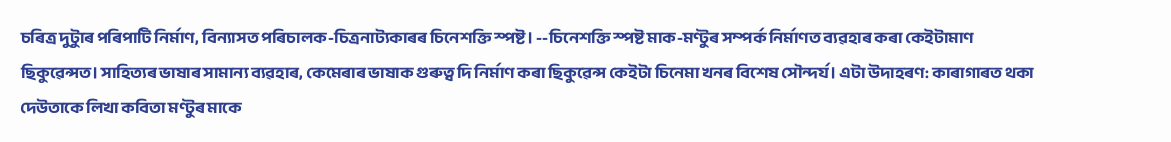চৰিত্ৰ দুটাুৰ পৰিপাটি নিৰ্মাণ, বিন্যাসত পৰিচালক-চিত্ৰনাট্যকাৰৰ চিনেশক্তি স্পষ্ট। --চিনেশক্তি স্পষ্ট মাক-মণ্টুৰ সম্পৰ্ক নিৰ্মাণত ব্যৱহাৰ কৰা কেইটামাণ ছিকুৱেন্সত। সাহিত্যৰ ভাষাৰ সামান্য ব্যৱহাৰ, কেমেৰাৰ ভাষাক গুৰুত্ব দি নিৰ্মাণ কৰা ছিকুৱেন্স কেইটা চিনেমা খনৰ বিশেষ সৌন্দৰ্য। এটা উদাহৰণ: কাৰাগাৰত থকা দেউতাকে লিখা কবিতা মণ্টুৰ মাকে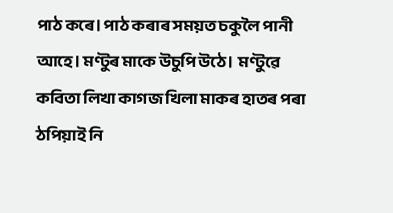পাঠ কৰে। পাঠ কৰাৰ সময়ত চকুলৈ পানী আহে। মণ্টুৰ মাকে উচুপি উঠে।  মণ্টুৱে কবিতা লিখা কাগজ খিলা মাকৰ হাতৰ পৰা ঠপিয়াই নি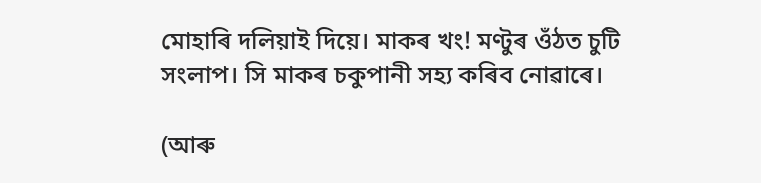মোহাৰি দলিয়াই দিয়ে। মাকৰ খং! মণ্টুৰ ওঁঠত চুটি সংলাপ। সি মাকৰ চকুপানী সহ্য কৰিব নোৱাৰে।

(আৰু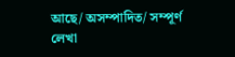আছে/ অসম্পাদিত/ সম্পূৰ্ণ লেখা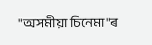"অসমীয়া চিনেমা"ৰ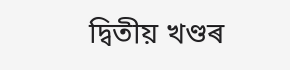দ্বিতীয় খণ্ডৰ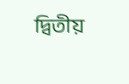দ্বিতীয়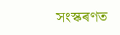সংস্কৰণত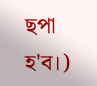ছপা হ'ব।)